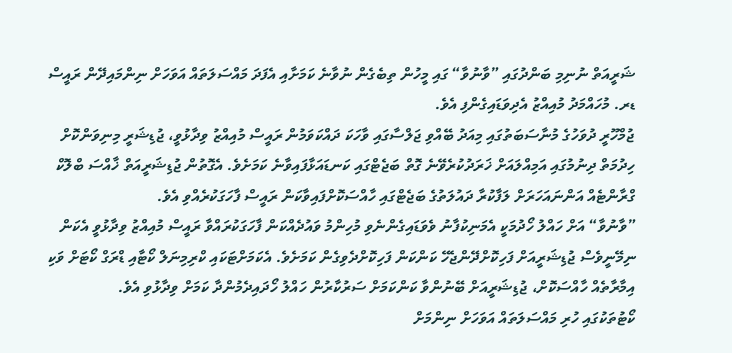ޝަރީއަތް ނުނިމި ބަންދުގައި ”ވާނުވާ“ ގައި މީހުން ތިބެގެން ނުވާނެ ކަމަށާއި އެފަދަ މައްސަލަތައް އަވަހަށް ނިންމައިދޭން ރައީސް ޑރ. މުހައްމަދު މުއިއްޒު އެދިވަޑައިގެންފި އެވެ.
ޖުމްހޫރީ ދުވަހުގެ މުނާސަބަތުގައި މިއަދު ބޭއްވި ޖަލްސާގައި ވާހަކަ ދައްކަވަމުން ރައީސް މުއިއްޒު ވިދާޅުވީ، ޖުޑިޝަރީ މިނިވަންކޮށް ހިދުމަތް ދިނުމުގައި އަމިއްލައަށް ޚަރަދުކުރެވޭނެ ގޮތް ބަޖެޓްގައި ކަނޑައަޅާފައިވާނެ ކަމަށެވެ. އެގޮތުން ޖުޑިޝަރީއަތް ޚާއްސަ ބްލޮކް ގްރާންޓެއް އަންނައަހަރަށް ލަފާކުރާ ދައުލަތުގެ ބަޖެޓްގައި ހާއްސަކޮށްފައިވާކަން ރައީސް ފާހަގަކުރެއްވި އެވެ.
”ވާނުވާ“ އަށް ހައްލު ހޯދުމަކީ އެމަނިކުފާނު ވެވަޑައިގެންނެވި މުހިންމު ވައުދެއްކަން ފާހަގަކުރައްވާ ރައީސް މުއިއްޒު ވިދާޅުވީ އެކަން ނިމޭނީވެސް ޖުޑިޝަރީއަށް ފަހިކޮށްދޭންޖެހޭ ކަންކަން ފަހިކޮށްދެވިގެން ކަމަށެވެ. އެކަމަށްޓަކައި ކްރިމިނަލް ކޯޓާއި ޑްރަގް ކޯޓަށް ވަކި އިމާރާތެއް ހާއްސަކޮށް، ޖުޑިޝަރީއަށް ބޭނުންވާ ކަންކަމަށް ސަރުކާރުން ހައްލު ހޯދައިދެމުންދާ ކަމަށް ވިދާޅުވި އެވެ.
ކޯޓުތަކުގައި ހުރި މައްސަލަތައް އަވަހަށް ނިންމަށް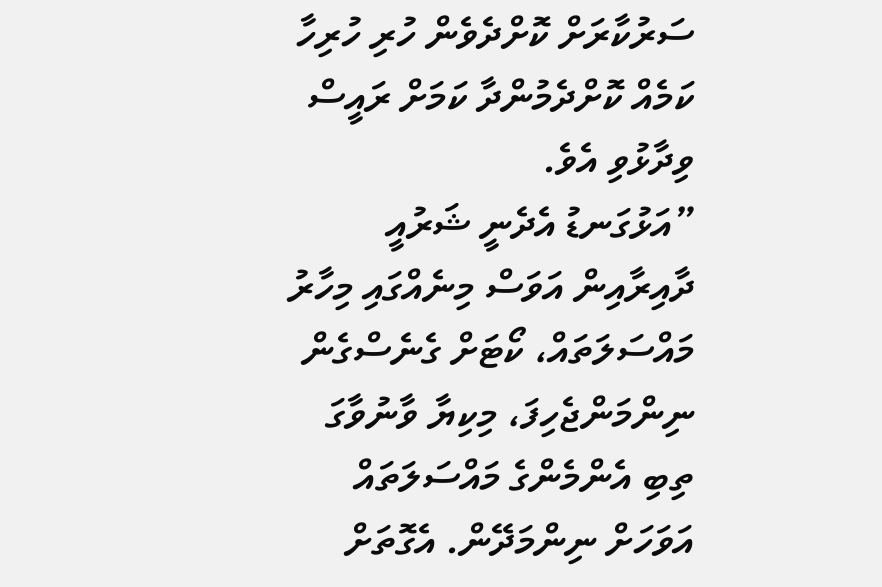ސަރުކާރަށް ކޮށްދެވެން ހުރި ހުރިހާ ކަމެއް ކޮށްދެމުންދާ ކަމަށް ރައީސް ވިދާޅުވި އެވެ.
”އަޅުގަނޑު އެދެނީ ޝަރުއީ ދާއިރާއިން އަވަސް މިނެއްގައި މިހާރު މައްސަލަތައް، ކޯޓަށް ގެނެސްގެން ނިންމަންޖެހިފަ، މިކިޔާ ވާނުވާގަ ތިބި އެންމެންގެ މައްސަލަތައް އަވަހަށް ނިންމަދޭން. އެގޮތަށް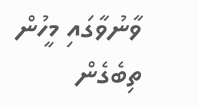ވާނުވާގައި މީހުން ތިބެގެން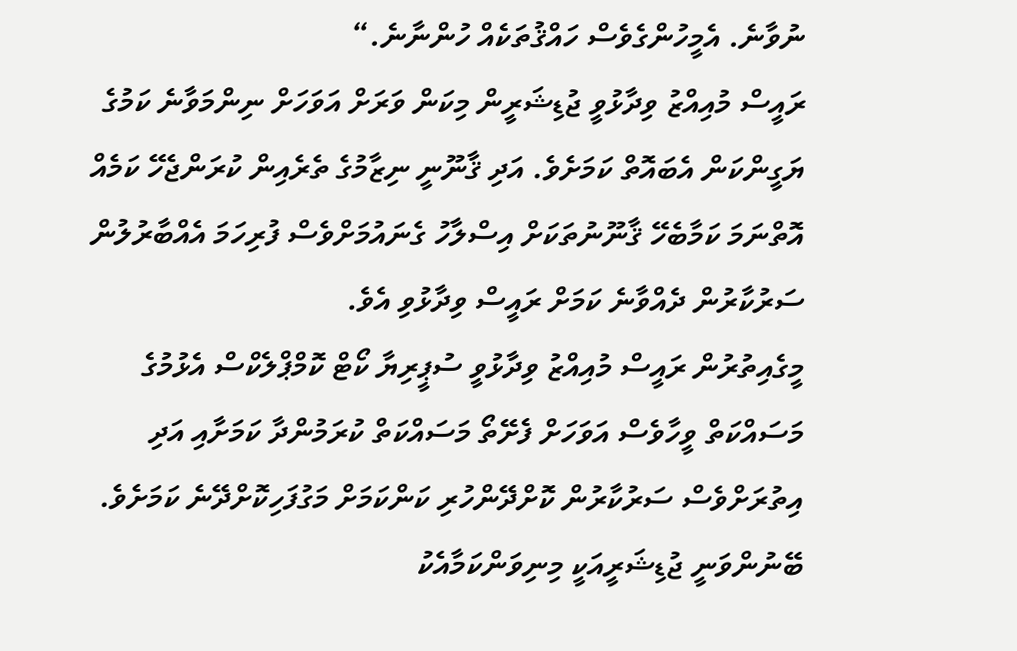ނުވާނެ. އެމީހުންގެވެސް ހައްޤުތަކެއް ހުންނާނެ.“
ރައީސް މުއިއްޒު ވިދާޅުވީ ޖުޑިޝަރީން މިކަން ވަރަށް އަވަހަށް ނިންމަވާނެ ކަމުގެ ޔަގީންކަން އެބައޮތް ކަމަށެވެ. އަދި ޤާނޫނީ ނިޒާމުގެ ތެރެއިން ކުރަންޖެހޭ ކަމެއް އޮތްނަމަ ކަމާބެހޭ ޤާނޫނުތަކަށް އިސްލާހު ގެނައުމަށްވެސް ފުރިހަމަ އެއްބާރުލުން ސަރުކާރުން ދެއްވާނެ ކަމަށް ރައީސް ވިދާޅުވި އެވެ.
މީގެއިތުރުން ރައީސް މުއިއްޒު ވިދާޅުވީ ސުޕީރިޔާ ކޯޓް ކޮމްޕްލެކްސް އެޅުމުގެ މަސައްކަތް ވީހާވެސް އަވަހަށް ފެށޭތޯ މަސައްކަތް ކުރަމުންދާ ކަމަށާއި އަދި އިތުރަށްވެސް ސަރުކާރުން ކޮށްދޭންހުރި ކަންކަމަށް މަގުފަހިކޮށްދޭނެ ކަމަށެވެ. ބޭނުންވަނީ ޖުޑިޝަރީއަކީ މިނިވަންކަމާއެކު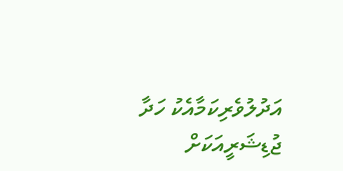އަދުލުވެރިކަމާއެކު ހަދާ ޖުޑިޝަރީއަކަށް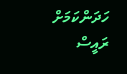ހަދަންކަމަށް ރައީސް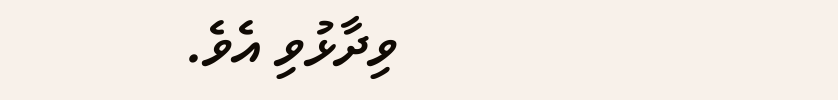ވިދާޅުވި އެވެ.